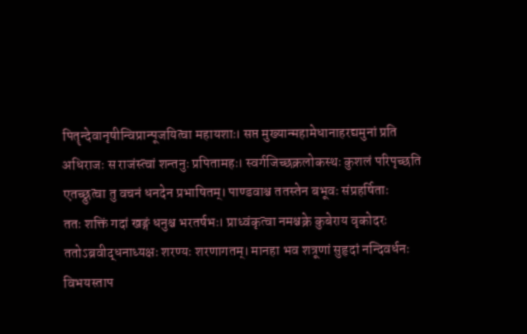पितॄन्देवानृषीन्विप्रान्पूजयित्वा महायशाः। सप्त मुख्यान्महामेधानाहरद्यमुनां प्रति
अधिराजः स राजंस्त्वां शन्तनुः प्रपितामहः। स्वर्गजिच्छक्रलोकस्थः कुशलं परिपृच्छति
एतच्छ्रुत्वा तु वचनं धनदेन प्रभाषितम्। पाण्डवाश्च ततस्तेन बभूवः संप्रहर्षिताः
ततः शक्तिं गदां खङ्गं धनुश्च भरतर्षभः। प्राध्वंकृत्वा नमश्चक्रे कुबेराय वृकोदरः
ततोऽब्रवीद्धनाध्यक्षः शरण्यः शरणागतम्। मानहा भव शत्रूणां सुहृदां नन्दिवर्धनः
विभयस्ताप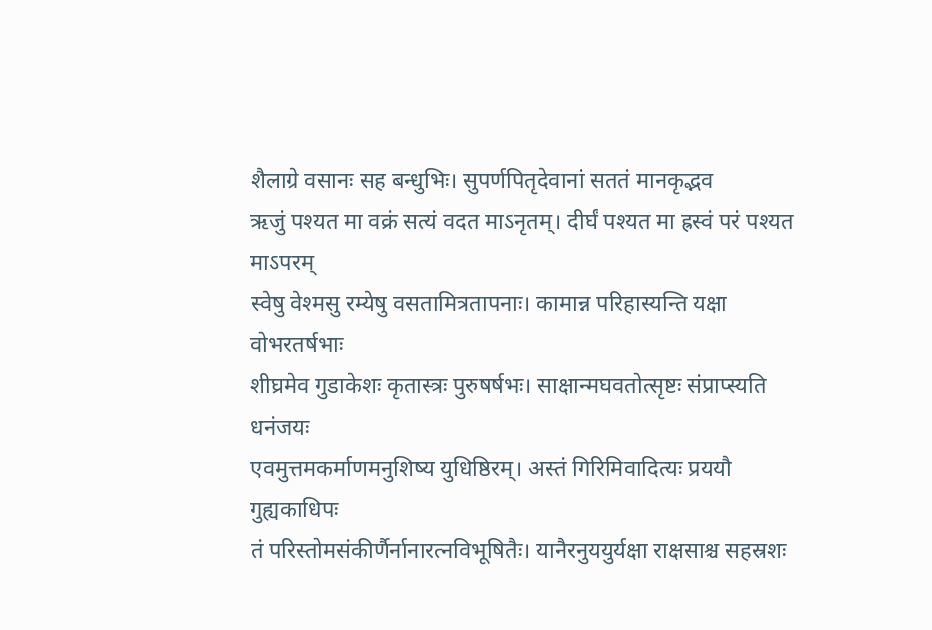शैलाग्रे वसानः सह बन्धुभिः। सुपर्णपितृदेवानां सततं मानकृद्भव
ऋजुं पश्यत मा वक्रं सत्यं वदत माऽनृतम्। दीर्घं पश्यत मा ह्रस्वं परं पश्यत माऽपरम्
स्वेषु वेश्मसु रम्येषु वसतामित्रतापनाः। कामान्न परिहास्यन्ति यक्षा वोभरतर्षभाः
शीघ्रमेव गुडाकेशः कृतास्त्रः पुरुषर्षभः। साक्षान्मघवतोत्सृष्टः संप्राप्स्यति धनंजयः
एवमुत्तमकर्माणमनुशिष्य युधिष्ठिरम्। अस्तं गिरिमिवादित्यः प्रययौ गुह्यकाधिपः
तं परिस्तोमसंकीर्णैर्नानारत्नविभूषितैः। यानैरनुययुर्यक्षा राक्षसाश्च सहस्रशः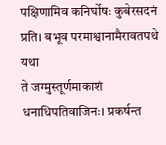पक्षिणामिव कनिर्घोषः कुबेरसदनं प्रति। बभूव परमाश्वानामैरावतपथे यथा
ते जग्मुस्तूर्णमाकाशं धनाधिपतिवाजिनः। प्रकर्षन्त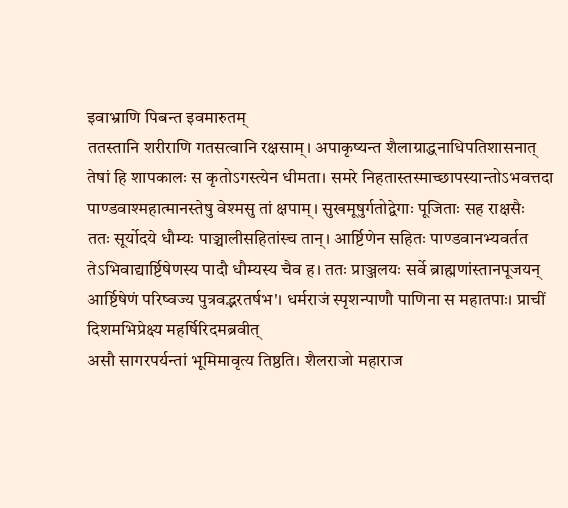इवाभ्राणि पिबन्त इवमारुतम्
ततस्तानि शरीराणि गतसत्वानि रक्षसाम्। अपाकृष्यन्त शैलाग्राद्धनाधिपतिशासनात्
तेषां हि शापकालः स कृतोऽगस्त्येन धीमता। समरे निहतास्तस्माच्छापस्यान्तोऽभवत्तदा
पाण्डवाश्महात्मानस्तेषु वेश्मसु तां क्षपाम्। सुखमूषुर्गतोद्वेगाः पूजिताः सह राक्षसैः
ततः सूर्योदये धौम्यः पाञ्चालीसहितांस्च तान्। आर्ष्टिणेन सहितः पाण्डवानभ्यवर्तत
तेऽभिवाद्यार्ष्टिषेणस्य पादौ धौम्यस्य चैव ह। ततः प्राञ्जलयः सर्वे ब्राह्मणांस्तानपूजयन्
आर्ष्टिषेणं परिष्वज्य पुत्रवद्भरतर्षभ'। धर्मराजं स्पृशन्पाणौ पाणिना स महातपाः। प्राचीं दिशमभिप्रेक्ष्य महर्षिरिदमब्रवीत्
असौ सागरपर्यन्तां भूमिमावृत्य तिष्ठति। शैलराजो महाराज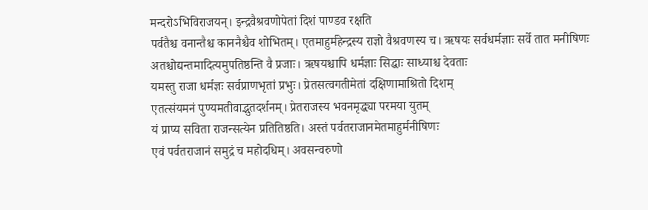मन्दरोऽभिविराजयन्। इन्द्रवैश्रवणोपेतां दिशं पाण्डव रक्षति
पर्वतैश्च वनान्तैश्च काननैश्चैव शोभितम्। एतमाहुर्महेन्द्रस्य राज्ञो वैश्रवणस्य च। ऋषयः सर्वधर्मज्ञाः सर्वे तात मनीषिणः
अतश्चोद्यन्तमादित्यमुपतिष्ठन्ति वै प्रजाः। ऋषयश्चापि धर्मज्ञाः सिद्धाः साध्याश्च देवताः
यमस्तु राजा धर्मज्ञः सर्वप्राणभृतां प्रभुः। प्रेतसत्वगतीमेतां दक्षिणामाश्रितो दिशम्
एतत्संयमनं पुण्यमतीवाद्भुतदर्शनम्। प्रेतराजस्य भवनमृद्ध्या परमया युतम्
यं प्राप्य सविता राजन्सत्येन प्रतितिष्ठति। अस्तं पर्वतराजानमेतमाहुर्मनीषिणः
एवं पर्वतराजानं समुद्रं च महोदधिम्। अवसन्वरुणो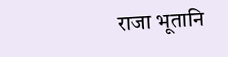राजा भूतानि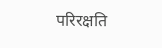परिरक्षति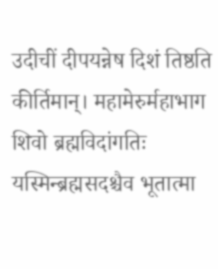उदीचीं दीपयन्नेष दिशं तिष्ठति कीर्तिमान्। महामेरुर्महाभाग शिवो ब्रह्मविदांगतिः
यस्मिन्ब्रह्मसदश्चैव भूतात्मा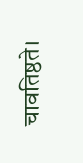चावतिष्ठते।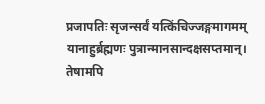प्रजापतिः सृजन्सर्वं यत्किंचिज्जङ्गमागमम्
यानाहुर्ब्रह्मणः पुत्रान्मानसान्दक्षसप्तमान्। तेषामपि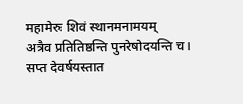महामेरुः शिवं स्थानमनामयम्
अत्रैव प्रतितिष्ठन्ति पुनरेषोदयन्ति च। सप्त देवर्षयस्तात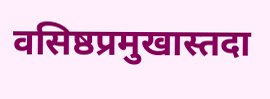वसिष्ठप्रमुखास्तदा